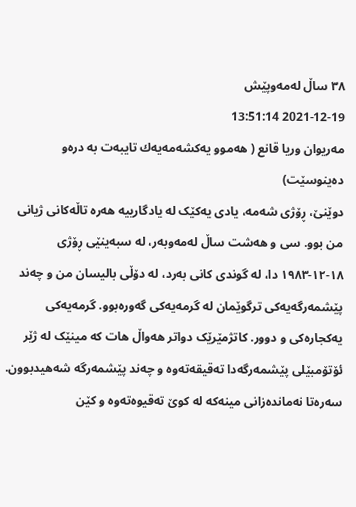٣٨ ساڵ لەمەوپێش
2021-12-19 13:51:14
مەریوان وریا قانع ( هەموو یەكشەمەیەك تایبەت بە درەو دەینوسێت)
دوێنێ، ڕۆژی شەمە، یادی یەکێک لە یادگارییە ھەرە تاڵەکانی ژیانی من بوو. سی و ھەشت ساڵ لەمەوبەر، لە سبەینێی ڕۆژی ١٨-١٢-١٩٨٣ دا، لە گوندی کانی بەرد، لە دۆڵی بالیسان من و چەند پێشمەرگەیەکی ترگوێمان لە گرمەیەکی گەورەبوو. گرمەیەکی یەکجارەکی و دوور. کاتژمێرێک دواتر ھەواڵ ھات کە مینێک لە ژێر ئۆتۆمبێلی پێشمەرگەدا تەقیقەتەوە و چەند پێشمەرگە شەھیدبوون. سەرەتا نەماندەزانی مینەکە لە کوێ تەقیوەتەوە و کێن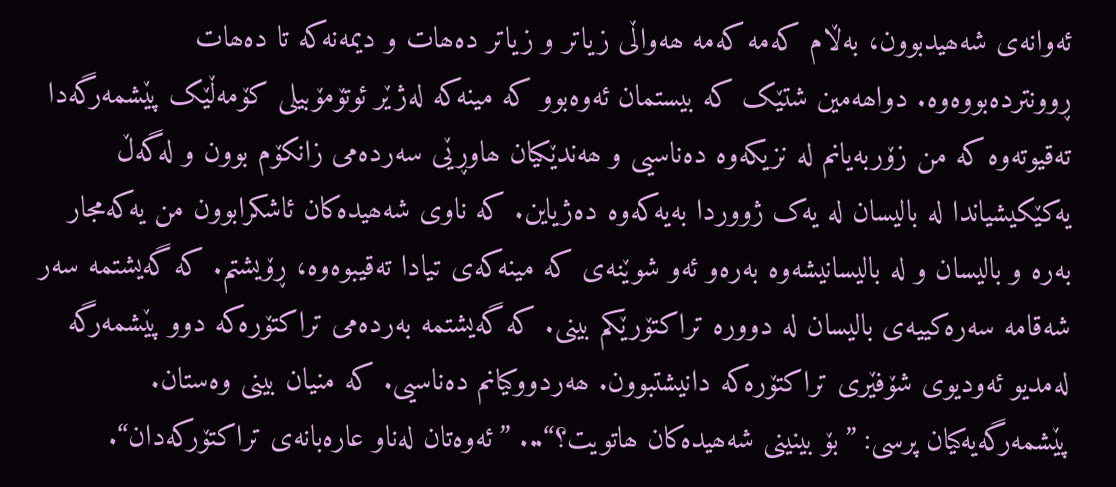ئەوانەی شەھیدبوون، بەڵام کەمە کەمە ھەواڵی زیاتر و زیاتر دەھات و دیمەنەکە تا دەھات ڕوونتردەبووەوە. دواھەمین شتێک کە بیستمان ئەوەبوو کە مینەکە لەژێر ئوتۆمۆبیلی کۆمەڵێک پێشمەرگەدا تەقیوتەوە کە من زۆربەیانم لە نزیکەوە دەناسیی و ھەندێکیان ھاوڕێی سەردەمی زانکۆم بوون و لەگەڵ یەکێکیشیاندا لە بالیسان لە یەک ژووردا بەیەکەوە دەژیاین. کە ناوی شەھیدەکان ئاشکرابوون من یەکەمجار بەرە و بالیسان و لە بالیسانیشەوە بەرەو ئەو شوێنەی کە مینەکەی تیادا تەقیبوەوە، ڕۆیشتم. کە گەیشتمە سەر شەقامە سەرەکییەی بالیسان لە دوورە تراکتۆرێکم بینی. کە گەیشتمە بەردەمی تراکتۆرەکە دوو پێشمەرگە لەمدیو ئەودیوی شۆفێری تراکتۆرەکە دانیشتبوون. ھەردووکیانم دەناسیی. کە منیان بینی وەستان. پێشمەرگەیەکیان پرسی: ”بۆ بینینی شەھیدەکان ھاتویت؟“... ”ئەوەتان لەناو عارەبانەی تراکتۆرکەدان“.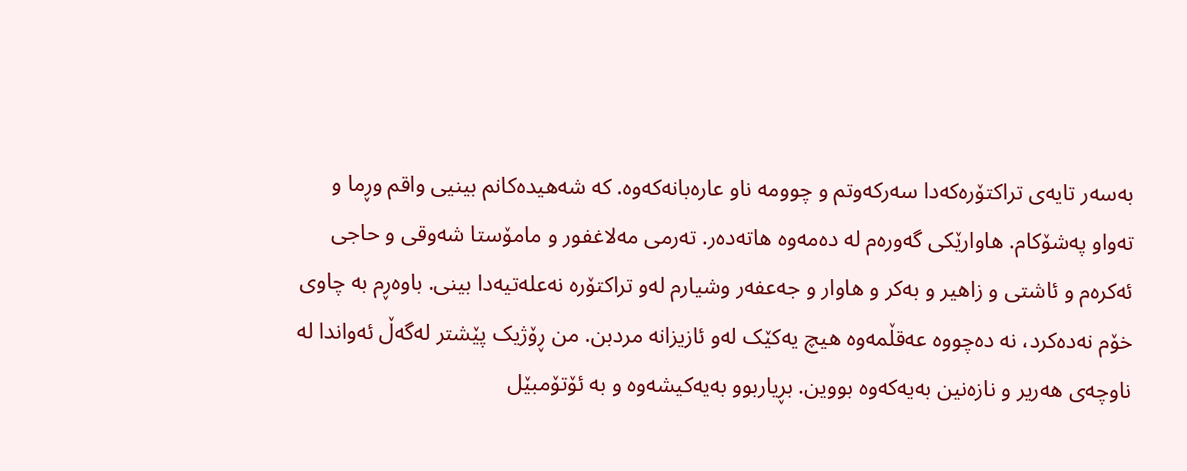بەسەر تایەی تراکتۆرەکەدا سەرکەوتم و چوومە ناو عارەبانەکەوە. کە شەھیدەکانم بینیی واقم وڕما و تەواو پەشۆکام. ھاوارێکی گەورەم لە دەمەوە ھاتەدەر. تەرمی مەلاغفور و مامۆستا شەوقی و حاجی ئەکرەم و ئاشتی و زاهیر و بەکر و هاوار و جەعفەر وشیارم لەو تراکتۆرە نەعلەتیەدا بینی. باوەڕم بە چاوی خۆم نەدەکرد، نە دەچووە عەقڵمەوە ھیچ یەکێک لەو ئازیزانە مردبن. من ڕۆژیک پێشتر لەگەڵ ئەواندا لە ناوچەی ھەریر و نازەنین بەیەکەوە بووین. بڕیاربوو بەیەکیشەوە و بە ئۆتۆمبێل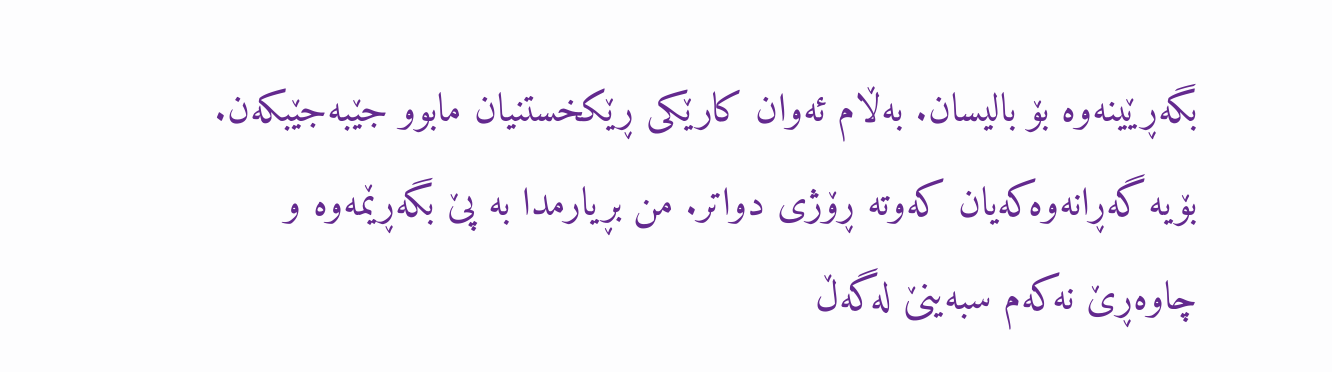بگەڕێینەوە بۆ بالیسان. بەڵام ئەوان کارێکی ڕێکخستنیان مابوو جێبەجێبکەن. بۆیە گەڕانەوەکەیان کەوتە ڕۆژی دواتر. من بڕیارمدا بە پێ بگەڕێمەوە و چاوەڕێ نەکەم سبەینێ لەگەڵ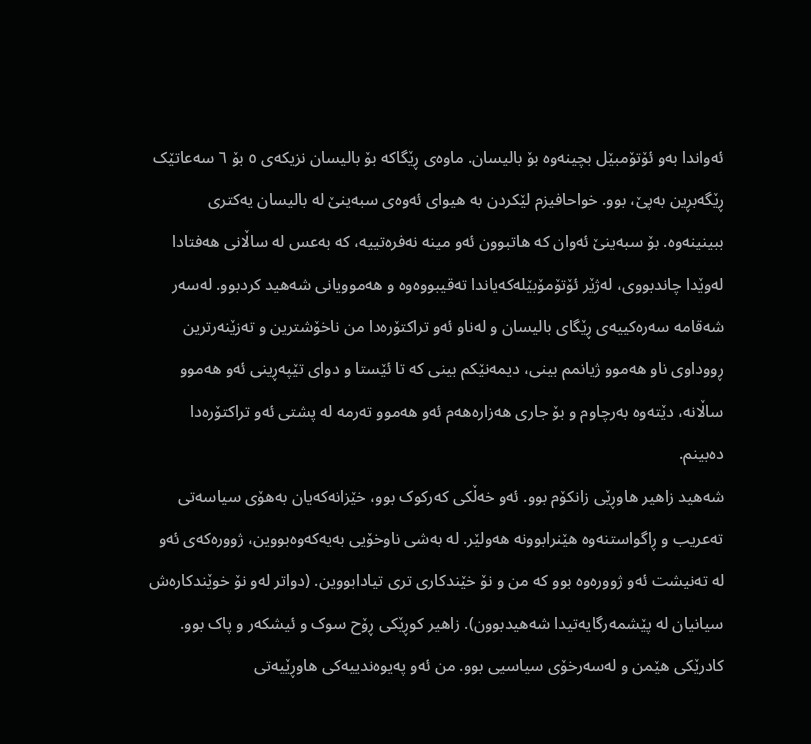ئەواندا بەو ئۆتۆمبێل بچینەوە بۆ بالیسان. ماوەی ڕێگاکە بۆ بالیسان نزیکەی ٥ بۆ ٦ سەعاتێک ڕێگەبڕین بەپێ، بوو. خواحافیزم لێکردن بە ھیوای ئەوەی سبەینێ لە بالیسان یەکتری ببینینەوە. بۆ سبەینێ ئەوان کە ھاتبوون ئەو مینە نەفرەتییە، کە بەعس لە ساڵانی ھەفتادا لەوێدا چاندبووی، لەژێر ئۆتۆمۆبێلەکەیاندا تەقیبووەوە و ھەموویانی شەھید کردبوو. لەسەر شەقامە سەرەکییەی ڕێگای بالیسان و لەناو ئەو تراکتۆرەدا من ناخۆشترین و تەزێنەرترین ڕووداوی ناو ھەموو ژیانمم بینی، دیمەنێکم بینی کە تا ئێستا و دوای تێپەڕینی ئەو ھەموو ساڵانە، دێتەوە بەرچاوم و بۆ جاری ھەزارەھەم ئەو ھەموو تەرمە لە پشتی ئەو تراکتۆرەدا دەبینم.
شەھید زاھیر ھاوڕێی زانکۆم بوو. ئەو خەڵکی کەرکوک بوو، خێزانەکەیان بەھۆی سیاسەتی تەعریب و ڕاگواستنەوە ھێنرابوونە ھەولێر. لە بەشی ناوخۆیی بەیەکەوەبووین، ژوورەکەی ئەو لە تەنیشت ئەو ژوورەوە بوو کە من و نۆ خێندکاری تری تیادابووین. (دواتر لەو نۆ خوێندکارەش سیانیان لە پێشمەرگایەتیدا شەھیدبوون). زاھیر کوڕێکی ڕۆح سوک و ئیشکەر و پاک بوو. کادرێکی ھێمن و لەسەرخۆی سیاسیی بوو. من ئەو پەیوەندییەکی ھاوڕێیەتی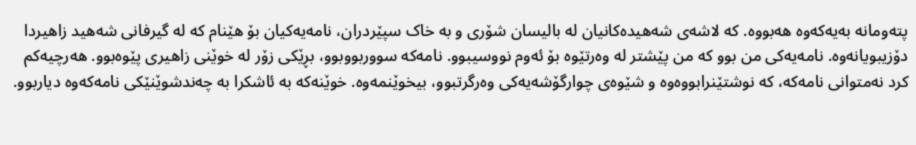پتەومانە بەیەکەوە ھەبووە. کە لاشەی شەھیدەکانیان لە بالیسان شۆری و بە خاک سپێردران، نامەیەکیان بۆ ھێنام کە لە گیرفانی شەھید زاھیردا دۆزیبویانەوە. نامەیەکی من بوو کە من پێشتر لە وەرتێوە بۆ ئەوم نووسیبوو. نامەکە سووربووبوو، بڕێکی زۆر لە خوێنی زاھیری پێوەبوو. ھەرچیەکم کرد نەمتوانی نامەکە، کە نوشتێنرابووەوە و شێوەی چوارگۆشەیەکی وەرگرتبوو، بیخوێنمەوە. خوێنەکە بە ئاشکرا بە چەندشوێنێکی نامەکەوە دیاربوو.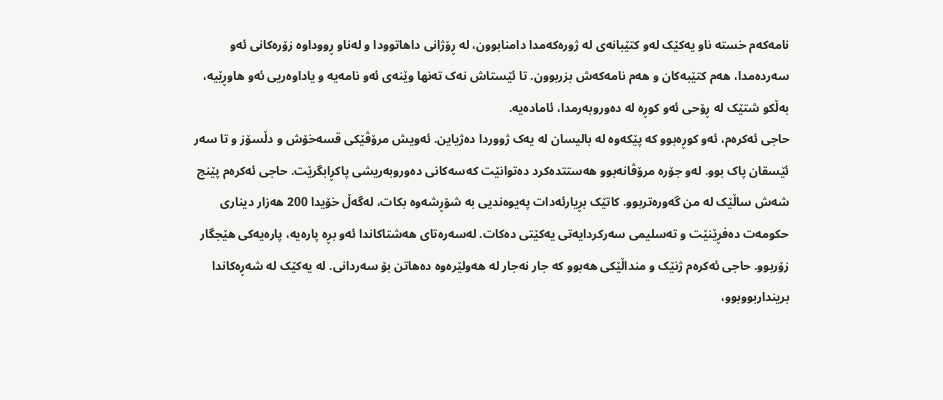نامەکەم خستە ناو یەکێک لەو کتێبانەی لە ژورەکەمدا دامنابوون، لە ڕۆژانی داھاتوودا و لەناو ڕووداوە زۆرەکانی ئەو سەردەمدا، ھەم کتێبەکان و ھەم نامەکەش بزربوون. تا ئێستاش نەک تەنھا وێنەی ئەو نامەیە و یاداوەریی ئەو ھاوڕێیە، بەڵکو شتێک لە ڕۆحی ئەو کوڕە لە دەوروبەرمدا، ئامادەیە.
حاجی ئەکرەم، ئەو کوڕەبوو کە پێکەوە لە بالیسان لە یەک ژووردا دەژیاین. ئەویش مرۆڤێکی قسەخۆش و دڵسۆز و تا سەر ئێسقان پاک بوو. لەو جۆرە مرۆڤانەبوو ھەستتدەکرد دەتوانێت کەسەکانی دەوروبەریشی پاکڕابگرێت. حاجی ئەکرەم پێنج شەش ساڵێک لە من گەورەتربوو. کاتێک بڕیارئەدات پەیوەندیی بە شۆڕشەوە بکات، لەگەڵ خۆیدا 200 ھەزار دیناری حکومەت دەفڕێنێت و تەسلیمی سەرکردایەتی یەکێتی دەکات. لەسەرەتای ھەشتاکاندا ئەو بڕە پارەیە، پارەیەکی ھێجگار زۆربوو. حاجی ئەکرەم ژنێک و منداڵێکی ھەبوو کە جار نەجار لە ھەولێرەوە دەھاتن بۆ سەردانی. لە یەکێک لە شەڕەکاندا برینداربووبوو،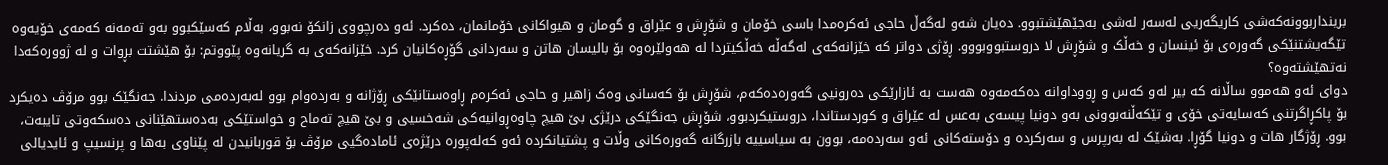برینداربوونەکەشی کاریگەریی لەسەر لەشی بەجێھێشتبوو. دەیان شەو لەگەڵ حاجی ئەکرەمدا باسی خۆمان و شۆڕش و عێراق و گومان و ھیواکانی خۆمانمان، دەکرد. ئەو دەرچووی زانکۆ نەبوو، بەڵام کەسێکبوو بەو تەمەنە کەمەی خۆیەوە تێگەیشتنێکی گەورەی بۆ ئینسان و خەڵک و شۆڕش لا دروستبووبووو. ڕۆژی دواتر کە خێزانەکەی لەگەڵە خەڵکیتردا لە ھەولێرەوە بۆ بالیسان ھاتن و سەردانی گۆڕەکانیان کرد. خێزانەکەی بە گریانەوە پێووتم: بۆ ھێشتت بڕوات و لە ژوورەکەدا نەتھێشتەوە؟
دوای ئەو ھەموو ساڵانە کە بیر لەو کەس و ڕووداوانە دەکەمەوە ھەست بە ئازارێکی دەرونیی گەورەدەکەم، شۆڕش بۆ کەسانی وەک زاھیر و حاجی ئەکرەم ڕاوەستانێکی ڕۆژانە و بەردەوام بوو لەبەردەمی مردندا. جەنگێک بوو مرۆڤ دەیکرد بۆ پاکڕاگرتنی کەسایەتی خۆی و تێکەڵنەبوونی بەو دونیا پیسەی بەعس لە عێراق و کوردستاندا، دروستیکردبوو، شۆڕش جەنگێکی درێژی بێ ھیچ چاوەڕوانیەکی شەخسیی و بێ ھیچ تەماح و خواستێکی بەدەستھێنانی دەسکەوتی تایبەت، بوو. ڕۆژگار ھات و دونیا گۆڕا. بەشێک لە بەرپرس و سەرکردە و دۆستەکانی ئەو سەردەمە، بوون بە سیاسییە بازرگانە گەورەکانی وڵات و پشتیانکردە ئەو کەلەپورە درێژەی ئامادەگیی مرۆڤ بۆ قوربانیدن لە پێناوی بەھا و پرنسیپ و ئایدیالی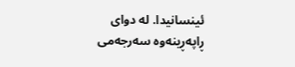ئینسانیدا. لە دوای ڕاپەڕینەوە سەرجەمی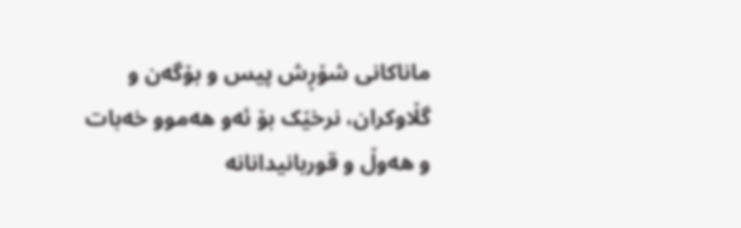ماناکانی شۆڕش پیس و بۆگەن و گڵاوکران، نرخێک بۆ ئەو ھەموو خەبات و ھەوڵ و قوربانیدانانە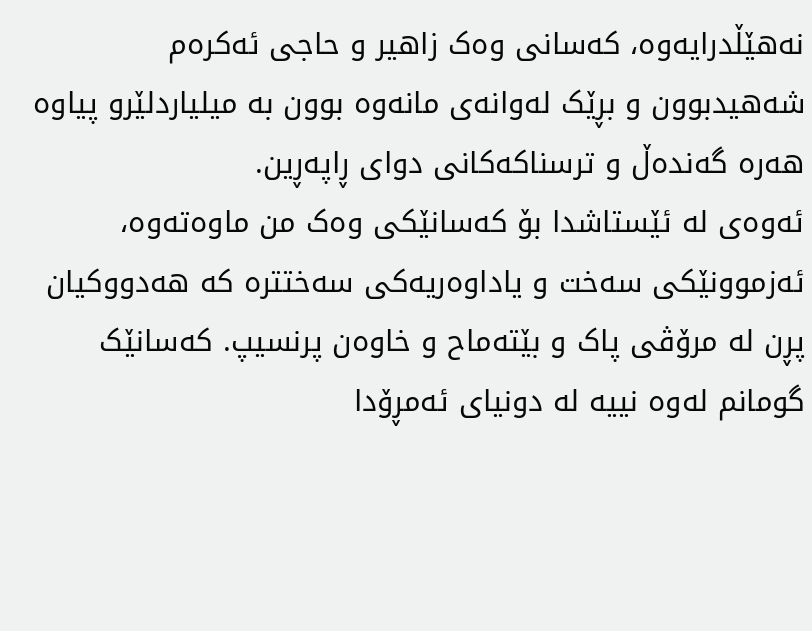نەھێڵدرایەوە، کەسانی وەک زاھیر و حاجی ئەکرەم شەھیدبوون و بڕێک لەوانەی مانەوە بوون بە میلیاردلێرو پیاوە ھەرە گەندەڵ و ترسناکەکانی دوای ڕاپەڕین.
ئەوەی لە ئێستاشدا بۆ کەسانێکی وەک من ماوەتەوە، ئەزموونێکی سەخت و یاداوەریەکی سەختترە کە ھەدووکیان پڕن لە مرۆڤی پاک و بێتەماح و خاوەن پرنسیپ. کەسانێک گومانم لەوە نییە لە دونیای ئەمڕۆدا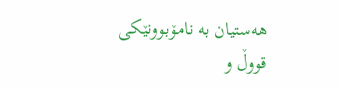ھەستیان بە نامۆبوونێکی قووڵ و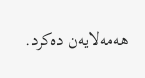ھەمەلایەن دەکرد.